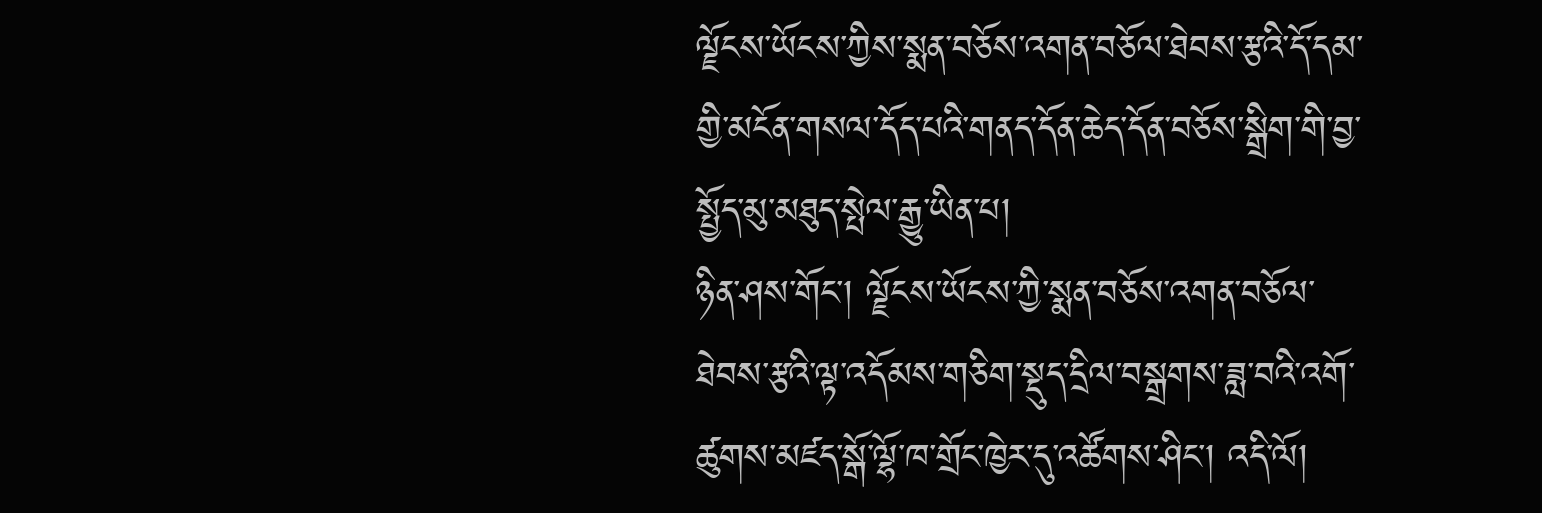ལྗོངས་ཡོངས་ཀྱིས་སྨན་བཅོས་འགན་བཅོལ་ཐེབས་རྩའི་དོ་དམ་གྱི་མངོན་གསལ་དོད་པའི་གནད་དོན་ཆེད་དོན་བཅོས་སྒྲིག་གི་བྱ་སྤྱོད་མུ་མཐུད་སྤེལ་རྒྱུ་ཡིན་པ།
ཉིན་ཤས་གོང་། ལྗོངས་ཡོངས་ཀྱི་སྨན་བཅོས་འགན་བཅོལ་ཐེབས་རྩའི་ལྟ་འདོམས་གཅིག་སྡུད་དྲིལ་བསྒྲགས་ཟླ་བའི་འགོ་ཚུགས་མཛད་སྒོ་ལྷོ་ཁ་གྲོང་ཁྱེར་དུ་འཚོགས་ཤིང་། འདི་ལོ།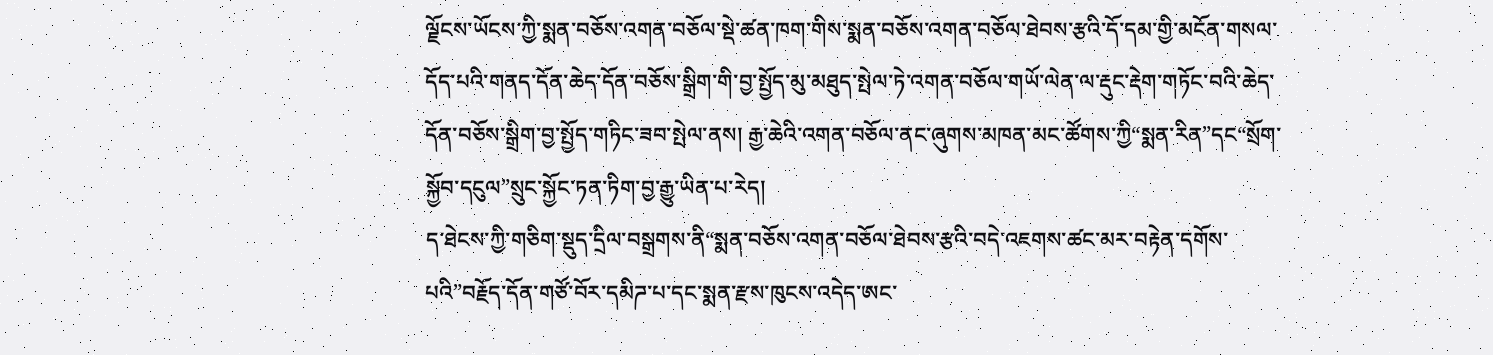ལྗོངས་ཡོངས་ཀྱི་སྨན་བཅོས་འགན་བཅོལ་སྡེ་ཚན་ཁག་གིས་སྨན་བཅོས་འགན་བཅོལ་ཐེབས་རྩའི་དོ་དམ་གྱི་མངོན་གསལ་དོད་པའི་གནད་དོན་ཆེད་དོན་བཅོས་སྒྲིག་གི་བྱ་སྤྱོད་མུ་མཐུད་སྤེལ་ཏེ་འགན་བཅོལ་གཡོ་ལེན་ལ་རྡུང་རྡེག་གཏོང་བའི་ཆེད་དོན་བཅོས་སྒྲིག་བྱ་སྤྱོད་གཏིང་ཟབ་སྤེལ་ནས། རྒྱ་ཆེའི་འགན་བཅོལ་ནང་ཞུགས་མཁན་མང་ཚོགས་ཀྱི“སྨན་རིན”དང“སྲོག་སྐྱོབ་དངུལ”སྲུང་སྐྱོང་ཏན་ཏིག་བྱ་རྒྱུ་ཡིན་པ་རེད།
ད་ཐེངས་ཀྱི་གཅིག་སྡུད་དྲིལ་བསྒྲགས་ནི“སྨན་བཅོས་འགན་བཅོལ་ཐེབས་རྩའི་བདེ་འཇགས་ཚང་མར་བརྟེན་དགོས་པའི”བརྗོད་དོན་གཙོ་བོར་དམིཌ་པ་དང་སྨན་རྫས་ཁུངས་འདེད་ཨང་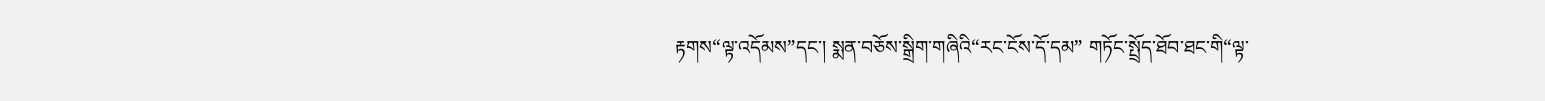རྟགས“ལྟ་འདོམས”དང་། སྨན་བཅོས་སྒྲིག་གཞིའི“རང་ངོས་དོ་དམ” གཏོང་སྤྲོད་ཐོབ་ཐང་གི“ལྟ་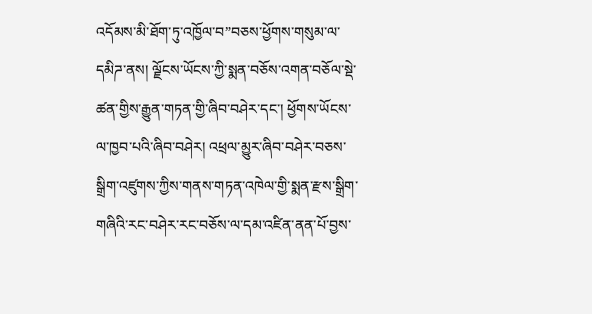འདོམས་མི་ཐོག་ཏུ་འཁྱོལ་བ”བཅས་ཕྱོགས་གསུམ་ལ་དམིཌ་ནས། ལྗོངས་ཡོངས་ཀྱི་སྨན་བཅོས་འགན་བཅོལ་སྡེ་ཚན་གྱིས་རྒྱུན་གཏན་གྱི་ཞིབ་བཤེར་དང་། ཕྱོགས་ཡོངས་ལ་ཁྱབ་པའི་ཞིབ་བཤེར། འཕྲལ་མྱུར་ཞིབ་བཤེར་བཅས་སྒྲིག་འཛུགས་ཀྱིས་གནས་གཏན་འཁེལ་གྱི་སྨན་རྫས་སྒྲིག་གཞིའི་རང་བཤེར་རང་བཅོས་ལ་དམ་འཛིན་ནན་པོ་བྱས་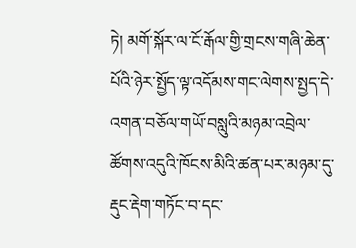ཏེ། མགོ་སྐོར་ལ་ངོ་རྒོལ་གྱི་གྲངས་གཞི་ཆེན་པོའི་ཉེར་སྤྱོད་ལྟ་འདོམས་གང་ལེགས་སྤྱད་དེ་འགན་བཅོལ་གཡོ་བསླུའི་མཉམ་འབྲེལ་ཚོགས་འདུའི་ཁོངས་མིའི་ཚན་པར་མཉམ་དུ་རྡུང་རྡེག་གཏོང་བ་དང་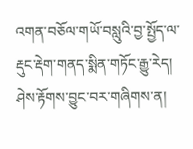འགན་བཅོལ་གཡོ་བསླུའི་བྱ་སྤྱོད་ལ་རྡུང་རྡེག་གནད་སྨིན་གཏོང་རྒྱུ་རེད།
ཤེས་རྟོགས་བྱུང་བར་གཞིགས་ན།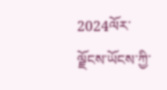2024ལོར་ལྗོངས་ཡོངས་ཀྱི་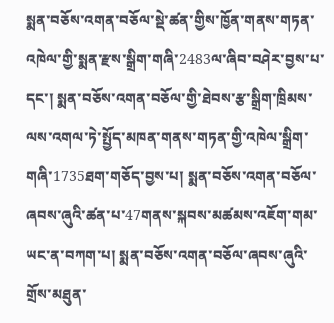སྨན་བཅོས་འགན་བཅོལ་སྡེ་ཚན་གྱིས་ཁྱོན་གནས་གཏན་འཁེལ་གྱི་སྨན་རྫས་སྒྲིག་གཞི་2483ལ་ཞིབ་བཤེར་བྱས་པ་དང་། སྨན་བཅོས་འགན་བཅོལ་གྱི་ཐེབས་རྩ་སྒྲིག་ཁྲིམས་ལས་འགལ་ཏེ་སྤྱོད་མཁན་གནས་གཏན་གྱི་འཁེལ་སྒྲིག་གཞི་1735ཐག་གཅོད་བྱས་པ། སྨན་བཅོས་འགན་བཅོལ་ཞབས་ཞུའི་ཚན་པ་47གནས་སྐབས་མཚམས་འཇོག་གམ་ཡང་ན་བཀག་པ། སྨན་བཅོས་འགན་བཅོལ་ཞབས་ཞུའི་གྲོས་མཐུན་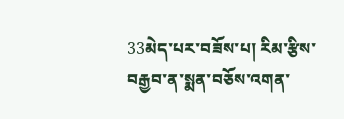33མེད་པར་བཟོས་པ། རིམ་རྩིས་བརྒྱབ་ན་སྨན་བཅོས་འགན་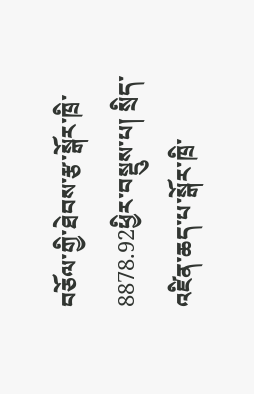བཅོལ་གྱི་ཐེབས་རྩ་སྒོར་ཁྲི་8878.92ཕྱིར་བསྡུས་པ། སྲིད་འཛིན་ཆད་པ་སྒོར་ཁྲི་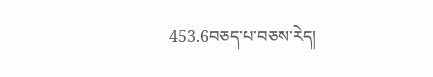453.6བཅད་པ་བཅས་རེད།